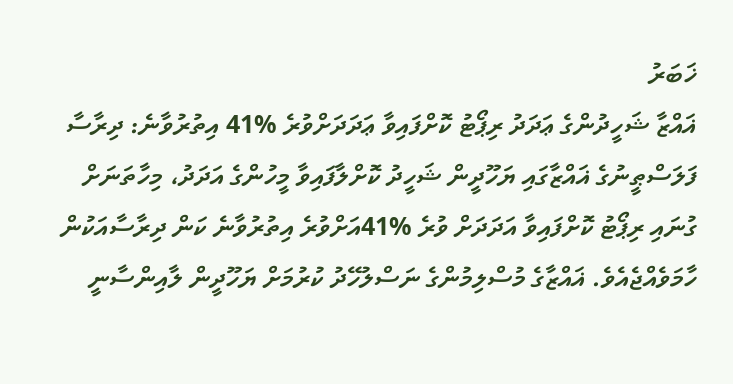ޚަބަރު
ޣައްޒާ ޝަހީދުންގެ ޢަދަދު ރިޕޯޓު ކޮށްފައިވާ ޢަދަދަށްވުރެ %41 އިތުރުވާނެ: ދިރާސާ
ފަލަސްޠީނުގެ ޣައްޒާގައި ޔަހޫދީން ޝަހީދު ކޮށްލާފައިވާ މީހުންގެ އަދަދު، މިހާތަނަށް ގުނައި ރިޕޯޓު ކޮށްފައިވާ އަދަދަށް ވުރެ %41އަށްވުރެ އިތުރުވާނެ ކަން ދިރާސާއަކުން ހާމަވެއްޖެއެވެ. ޣައްޒާގެ މުސްލިމުންގެ ނަސްލުހޭދު ކުރުމަށް ޔަހޫދީން ލާއިންސާނީ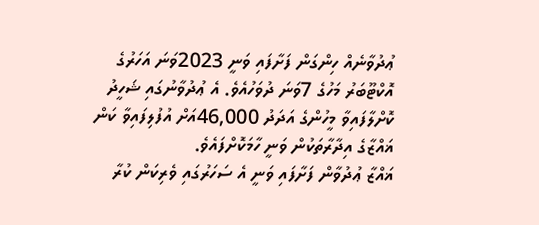ޢުދުވާނެއް ހިންގަން ފަށާފައި ވަނީ 2023ވަނަ އަހަރުގެ އޮކްޓޫބަރު މަހުގެ 7ވަނަ ދުވަހުއެވެ. އެ ޢުދުވާނުގައި ޝަހީދު ކޮށްލާފައިވާ މީހުންގެ އަދަދު 46,000އަށް އުފުލިފައިވާ ކަން ޣައްޒާގެ އިދާރާތަކުން ވަނީ ހާމަކޮށްފައެވެ.
ޣައްޒާ ޢުދުވާން ފަށާފައި ވަނީ އެ ސަހަރުގައި ވެރިކަން ކުރާ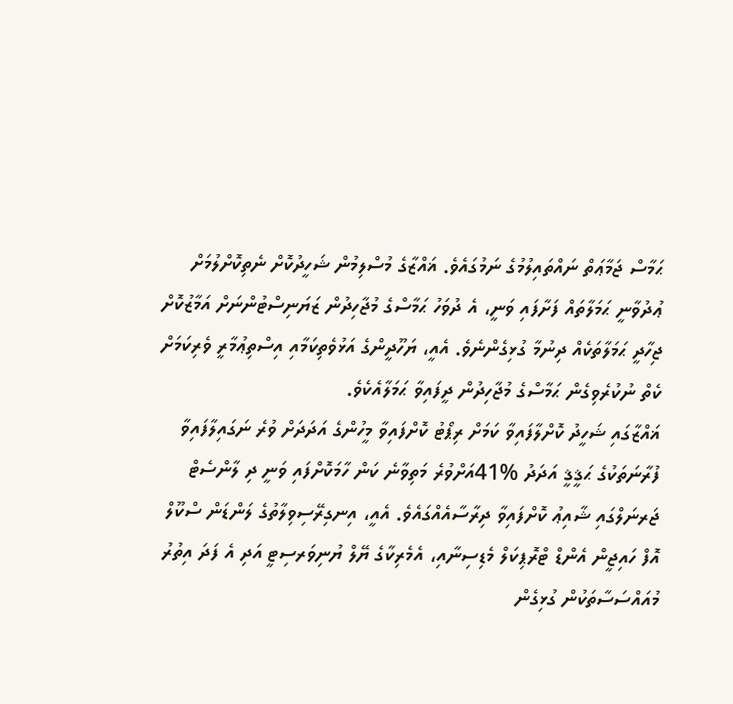ޙަމާސް ޖަމާޢަތް ނައްތައިލުމުގެ ނަމުގައެވެ. ޣައްޒާގެ މުސްލިމުން ޝަހީދުކޮށް ނެތިކޮށްލުމަށް ޢުދުވާނީ ޙަމަލާތައް ފަށާފައި ވަނީ، އެ ދުވަހު ޙަމާސްގެ މުޖާހިދުން ޒަޔަނިސްޓުންނަށް އަމާޒުކޮށް ޖިހާދީ ޙަމަލާތަކެއް ދިނުމާ ގުޅިގެންނެވެ. އެއީ، ޔަހޫދީންގެ އަޅުވެތިކަމާއި އިސްތިޢުމާރީ ވެރިކަމަށް ކެތް ނުކުރެވިގެން ޙަމާސްގެ މުޖާހިދުން ދީފައިވާ ޙަމަލާއެކެވެ.
ޣައްޒާގައި ޝަހީދު ކޮށްލާފައިވާ ކަމަށް ރިޕޯޓު ކޮށްފައިވާ މީހުންގެ އަދަދަށް ވުރެ ނަގައިލާފައިވާ ފުރާނަތަކުގެ ޙަޤީޤީ އަދަދު %41އަށްވުރެ މަތިވާނެ ކަން ހާމަކޮށްފައި ވަނީ ދި ލާންސެޓް ޖަރނަލްގައި ޝާއިޢު ކޮށްފައިވާ ދިރާސާއެއްގައެވެ. އެއީ، އިނގިރޭސިވިލާތުގެ ލަންޑަން ސްކޫލް އޮފް ހައިޖީން އެންޑް ޓްރޮޕިކަލް މެޑިސިނާއި، އެމެރިކާގެ ޔޭލް ޔުނިވަރސިޓީ އަދި އެ ފަދަ އިތުރު މުއައްސަސާތަކުން ގުޅިގެން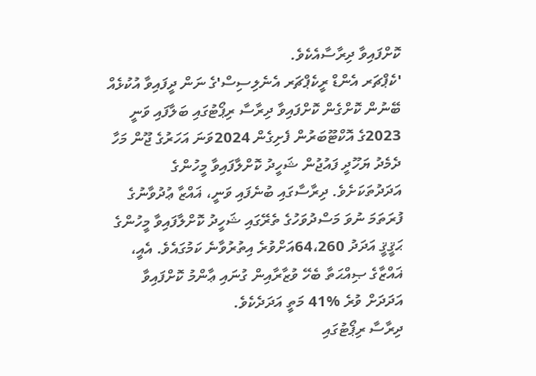ކޮށްފައިވާ ދިރާސާއެކެވެ.
'ކެޕްޗަރ އެންޑް ރީކެޕްޗަރ އެނެލިސިސް'ގެ ނަން ދީފައިވާ އުކުޅެއް ބޭނުން ކޮށްގެން ކޮށްފައިވާ ދިރާސާ ރިޕޯޓުގައި ބަލާފައި ވަނީ 2023ގެ އޮކްޓޫބަރުން ފެށިގެން 2024ވަނަ އަހަރުގެ ޖޫން މަހާ ދެމެދު ޔަހޫދީ ފައުޖުން ޝަހީދު ކޮށްލާފައިވާ މީހުންގެ އަދަދުތަކަށެވެ. ދިރާސާގައި ބުނެފައި ވަނީ، ޣައްޒާ ޢުދުވާނުގެ ފުރަތަމަ ނުވަ މަސްދުވަހުގެ ތެރޭގައި ޝަހީދު ކޮށްލާފައިވާ މީހުންގެ ޙަޤީޤީ އަދަދު 64،260އަށްވުރެ އިތުރުވާނެ ކަމުގައެވެ. އެއީ، ޣައްޒާގެ ޞިއްޙަތާ ބެހޭ ވުޒާރާއިން ގުނައި ޢާންމު ކޮށްފައިވާ އަދަދަށް ވުރެ %41 މަތީ އަދަދެކެވެ.
ދިރާސާ ރިޕޯޓުގައި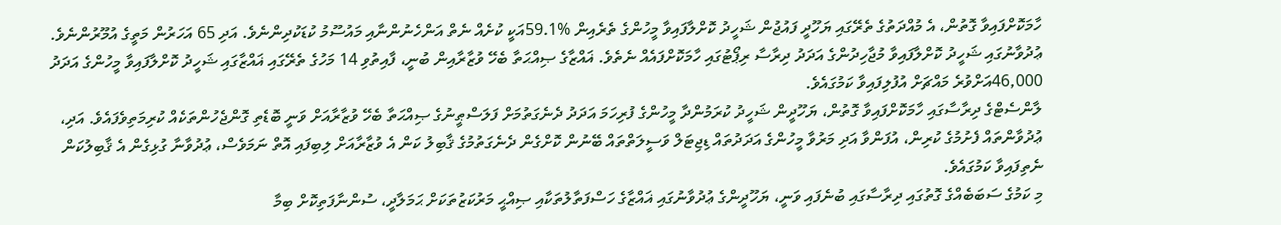ހާމަކޮށްފައިވާ ގޮތުން، އެ މުއްދަތުގެ ތެރޭގައި ޔަހޫދީ ފައުޖުން ޝަހީދު ކޮށްލާފައިވާ މީހުންގެ ތެރެއިން %59.1އަކީ ކުށެއް ނެތް އަންހެނުންނާއި މައުސޫމު ކުޑަކުދިންނެވެ. އަދި 65 އަހަރުން މަތީގެ އުމޫރުންނެވެ. ޢުދުވާނުގައި ޝަހީދު ކޮށްލާފައިވާ މުޖާހިދުންގެ އަދަދު ދިރާސާ ރިޕޯޓުގައި ހާމަކޮށްފައެއް ނެތެވެ. ޣައްޒާގެ ޞިއްޙަތާ ބެހޭ ވުޒާރާއިން ބުނީ، ފާއިތުވި 14 މަހުގެ ތެރޭގައި ޣައްޒާގައި ޝަހީދު ކޮށްލާފައިވާ މީހުންގެ އަދަދު 46,000އަށްވުރެ މައްޗަށް އުފުލިފައިވާ ކަމުގައެވެ.
ލާންސެޓްގެ ދިރާސާގައި ހާމަކޮށްފައިވާ ގޮތުން، ޔަހޫދީން ޝަހީދު ކުރަމުންދާ މީހުންގެ ފުރިހަމަ އަދަދު ދެނެގަތުމަށް ފަލަސްޠީނުގެ ޞިއްޙަތާ ބެހޭ ވުޒާރާއަށް ވަނީ ބޮޑެތި ގޮންޖެހުންތަކެއް ކުރިމަތިވެފައެވެ. އަދި، ޢުދުވާންތައް ފެށުމުގެ ކުރިން، އުފަންވާ އަދި މަރުވާ މީހުންގެ އަދަދުތައް ޑިޖިޓަލް ވަސީލަތްތައް ބޭނުން ކޮށްގެން ދެނެގަތުމުގެ ޤާބިލު ކަން އެ ވުޒާރާއަށް ލިބިފައި އޮތް ނަމަވެސް، ޢުދުވާނާ ގުޅިގެން އެ ޤާބިލުކަން ނެތިފައިވާ ކަމުގައެވެ.
މި ކަމުގެ ސަބަބެއްގެ ގޮތުގައި ދިރާސާގައި ބުނެފައި ވަނީ، ޔަހޫދީންގެ ޢުދުވާނުގައި ޣައްޒާގެ ހަސްފަތާލުތަކާއި ޞިއްޙީ މަރުކަޒުތަކަށް ޙަމަލާދީ، ސުންނާފަތިކޮށް ބިމާ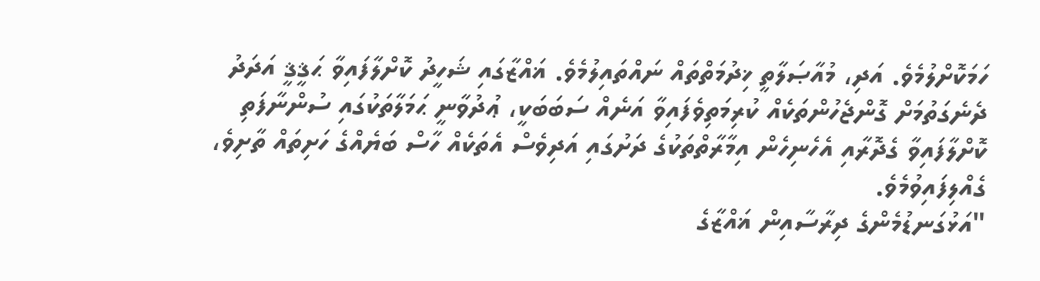ހަމަކޮށްލުމެވެ. އަދި، މުއާޞަލާތީ ޚިދުމަތްތައް ނައްތައިލުމެވެ. ޣައްޒާގައި ޝަހީދު ކޮށްލާފައިވާ ޙަޤީޤީ އަދަދު ދެނެގަތުމަށް ގޮންޖެހުންތަކެއް ކުރިމަތިވެފައިވާ އަނެއް ސަބަބަކީ، ޢުދުވާނީ ޙަމަލާތަކުގައި ސުންނާފަތި ކޮށްލާފައިވާ ގެދޮރާއި އެހެނިހެން އިމާރާތްތަކުގެ ދަށުގައި އަދިވެސް އެތަކެއް ހާސް ބަޔެއްގެ ހަށިތައް ތާށިވެ، ގެއްލިފައިވުމެވެ.
"އަޅުގަނޑުމެންގެ ދިރާސާއިން ޣައްޒާގެ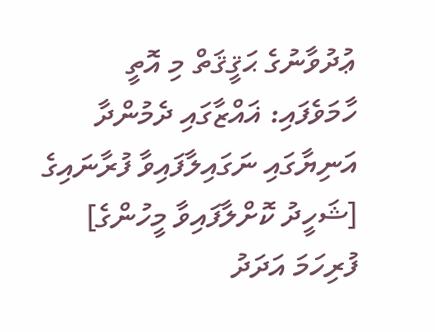ޢުދުވާނުގެ ޙަޤީޤަތް މި އޮތީ ހާމަވެފައި: ޣައްޒާގައި ދެމުންދާ އަނިޔާގައި ނަގައިލާފައިވާ ފުރާނައިގެ [ޝަހީދު ކޮށްލާފައިވާ މީހުންގެ] ފުރިހަމަ އަދަދު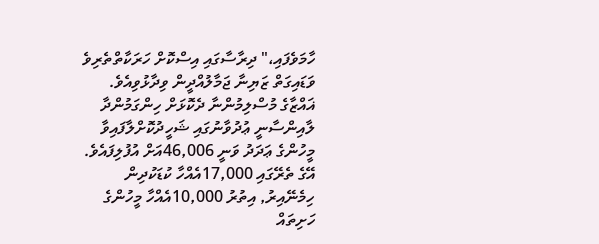ހާމަވެފައި،" ދިރާސާގައި އިސްކޮށް ހަރަކާތްތެރިވެ ވަޑައިގަތް ޒަޔިނާ ޖަމާލުއްދީން ވިދާޅުވިއެވެ.
ޣައްޒާގެ މުސްލިމުންނާ ދެކޮޅަށް ހިންގަމުންދާ ލާއިންސާނީ ޢުދުވާނުގައި ޝަހީދުކޮށްލާފައިވާ މީހުންގެ ޢަދަދު ވަނީ 46,006އަށް އުފުލިފައެވެ. އޭގެ ތެރޭގައި 17,000އެއްހާ ކުޑަކުދިން ހިމެނޭއިރު, އިތުރު 10,000އެއްހާ މީހުންގެ ހަށިތައް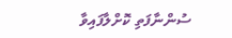ސުންނާފަތި ކޮށްލާފައިވާ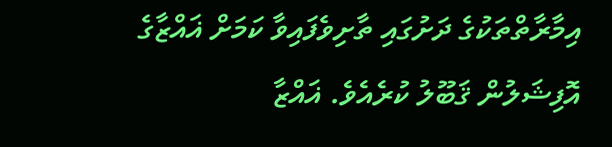އިމާރާތްތަކުގެ ދަށުގައި ތާށިވެފައިވާ ކަމަށް ޣައްޒާގެ އޮފިޝަލުން ޤަބޫލު ކުރެއެވެ. ޣައްޒާ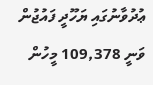ޢުދުވާނުގައި ޔަހޫދީ ފައުޖުން ވަނީ 109,378 މީހުން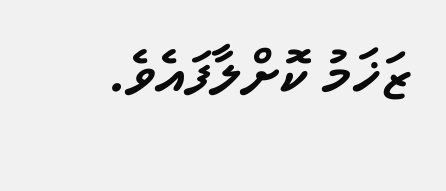ޒަޚަމު ކޮށްލާފައެވެ.